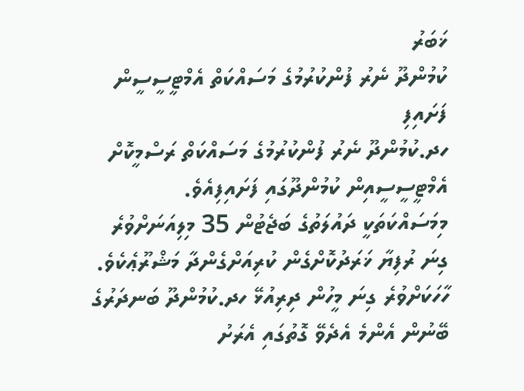ޚަބަރު
ކުމުންދޫ ނެރު ފުންކުރުމުގެ މަސައްކަތް އެމްޓީސީސީން ފަށައިފި
ހދ.ކުމުންދޫ ނެރު ފުންކުރުމުގެ މަސައްކަތް ރަސްމީކޮށް އެމްޓީސީސީއިން ކުމުންދޫގައި ފަށައިފިއެވެ.
މިމަސައްކަތަކީ ދައުލަތުގެ ބަޖެޓުން 35 މިލިއަނަށްވުރެ ގިނަ ރުފިޔާ ޚަރަދުކޮށްގެން ކުރިއަށްގެންދާ މަޝްރޫޢެކެވެ.
ހާހަކަށްވުރެ ގިނަ މީހުން ދިރިއުޅޭ ހދ.ކުމުންދޫ ބަނދަރުގެ ބޭނުން އެންމެ އެދެވޭ ގޮތުގައި އެރަށު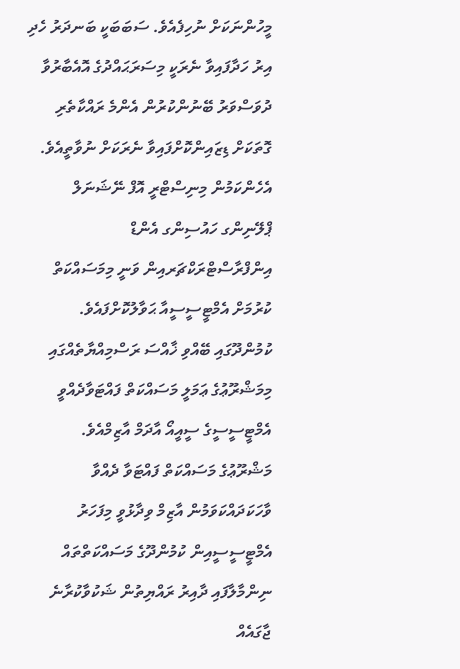މީހުންނަކަށް ނުހިފެއެވެ. ސަބަބަކީ ބަނދަރު ހެދި އިރު ހަދާފައިވާ ނެރަކީ މިސަރަޙައްދުގެ އޮއެބާރުވާ ދުވަސްވަރު ބޭނުންކުރުން އެންމެ ރައްކާތެރި ގޮތަކަށް ޑިޒައިންކޮށްފައިވާ ނެރަކަށް ނުވާތީއެވެ. އެހެންކަމުން މިނިސްޓްރީ އޮފް ނޭޝަނަލް ޕްލޭނިންގ ހައުސިންގ އެންޑް އިންފްރާސްޓްރަކްޗަރއިން ވަނީ މިމަސައްކަތް ކުރުމަށް އެމްޓީސީސީއާ ޙަވާލުކޮށްފައެވެ. ކުމުންދޫގައި ބޭއްވި ޚާއްސަ ރަސްމިއްޔާތެއްގައި މިމަޝްރޫޢުގެ ޢަމަލީ މަސައްކަތް ފައްޓަވާދެއްވީ އެމްޓީސީސީގެ ސީއީއޯ އާދަމް އާޒިމްއެވެ.
މަޝްރޫޢުގެ މަސައްކަތް ފައްޓަވާ ދެއްވާ ވާހަކަދައްކަވަމުން އާޒިމް ވިދާޅުވީ މިފަހަރު އެމްޓީސީސީއިން ކުމުންދޫގެ މަސައްކަތްތައް ނިންމާލާފައި ދާއިރު ރައްޔިތުން ޝަކުވާކުރާނެ ޖާގައެއް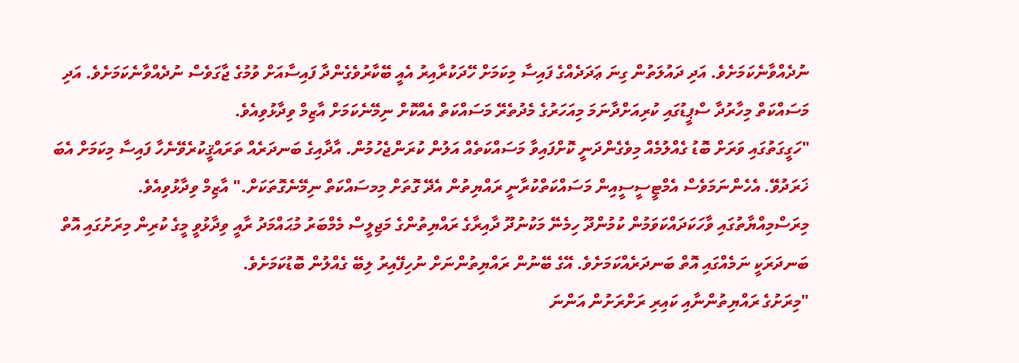ނުދެއްވާނެކަމަށެވެ. އަދި ދައުލަތުން ގިނަ ޢަދަދެއްގެ ފައިސާ މިކަމަށް ހޭދަކުރާއިރު އެއީ ބޭކާރުވެގެންދާ ފައިސާއަށް ވުމުގެ ޖާގަވެސް ނުދެއްވާނެކަމަށެވެ. އަދި މަސައްކަތް މިހާރުދާ ސްޕީޑުގައި ކުރިއަށްދާނަމަ މިއަހަރުގެ މެދުތެރޭ މަސައްކަތް އެއްކޮށް ނިމޭނެކަމަށް އާޒިމް ވިދާޅުވިއެވެ.
"ހަގީގަތުގައި ވަރަށް ބޮޑު ގެއްލުމެއް މިވެގެންދަނީ ކޮށްފައިވާ މަސައްކަތެއް އަލުން ކުރަންޖެހުމުން. އާދާއިގެ ބަނދަރެއް ތަރައްޤީކުރެވޭނެހާ ފައިސާ މިކަމަށް އެބަ ޚަރަދުވޭ. އެހެންނަމަވެސް އެމްޓީސީސީއިން މަސައްކަތްކުރާނީ ރައްޔިތުން އެދޭ ގޮތަށް މިމސައްކަތް ނިމޭނެގޮތަކަށް." އާޒިމް ވިދާޅުވިއެވެ.
މިރަސްމިއްޔާތުގައި ވާހަކަދައްކަވަމުން ކުމުންދޫ ހިމެނޭ މަކުނުދޫ ދާއިރާގެ ރައްޔިތުންގެ މަޖިލީސް މެމްބަރު މުޙައްމަދު ރާއީ ވިދާޅުވީ މީގެ ކުރިން މިރަށުގައި އޮތް ބަނދަރަކީ ނަމެއްގައި އޮތް ބަނދަރެއްކަމަށެވެ. އޭގެ ބޭނުން ރައްޔިތުންނަށް ނުހިފޭއިރު ލިބޭ ގެއްލުން ބޮޑުކަމަށެވެ.
"މިރަށުގެ ރައްޔިތުންނާއި ކައިރި ރަށްރަށުން އަންނަ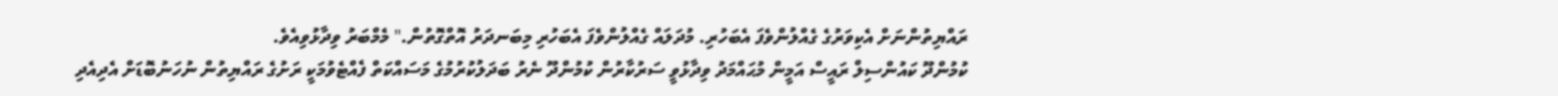ރައްޔިތުންނަށް އެކިވަރުގެ ގެއްލުންވެފަ އެބަހުރި. މުދަލައް ގެއްލުންވެފަ އެބަހުރި މިބަނދަރު އޮތްގޮތުން." މެމްބަރު ވިދާޅުވިއެވެ.
ކުމުންދޫ ކައުންސިލް ރައީސް އަމީން މުޙައްމަދު ވިދާޅުވީ ސަރުކާރުން ކުމުންދޫ ނެރު ބަދަލުކުރުމުގެ މަސައްކަތް ފެއްޓެވުމަކީ ރަށުގެ ރައްޔިތުން ނުހަނުބޮޑަށް އެދިއެދި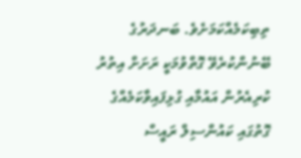ތިބިކަމެއްކަމަށެވެ. ބަނދަރުގެ ބޭނުންކުރެވޭ ގޮތްވުމަކީ ރަށަށް އިތުރު ކުރިއެރުން އައުމާއި ގުޅިފައިވާކަމެއްގެ ގޮތުގައި ކައުންސިލް ރައީސް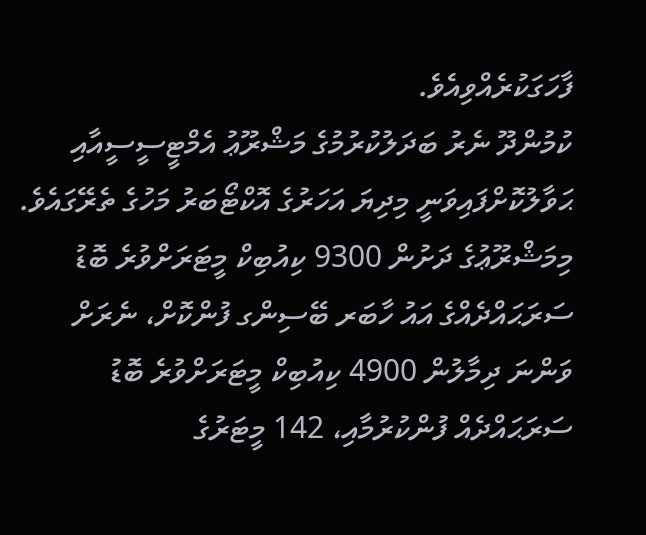ފާހަގަކުރެއްވިއެވެ.
ކުމުންދޫ ނެރު ބަދަލުކުރުމުގެ މަޝްރޫޢު އެމްޓީސީސީއާއި ޙަވާލުކޮށްފައިވަނީ މިދިޔަ އަހަރުގެ އޮކްޓޯބަރު މަހުގެ ތެރޭގައެވެ. މިމަޝްރޫޢުގެ ދަށުން 9300 ކިއުބިކް މީޓަރަށްވުރެ ބޮޑު ސަރަޙައްދެއްގެ އައު ހާބަރ ބޭސިންގ ފުންކޮށް، ނެރަށް ވަންނަ ދިމާލުން 4900 ކިއުބިކް މީޓަރަށްވުރެ ބޮޑު ސަރަޙައްދެއް ފުންކުރުމާއި، 142 މީޓަރުގެ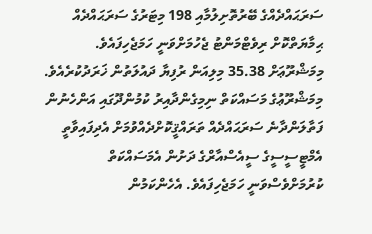ސަރަޙައްދެއްގެ ބޭރުތޮށިލުމާއި 198 މިޓަރުގެ ސަރަޙައްދެއް ޙިމާޔަތްކޮށް ރިވެޓްމަންޓު ޖެހުމަށްވަނީ ހަމަޖެހިފައެވެ. މިމަޝްރޫޢަށް 35.38 މިލިއަން ރުފިޔާ ދައުލަތުން ޚަރަދުކުރެއެވެ.
މިމަޝްރޫޢުގެ މަސައްކަތް ނިމިގެންދާއިރު ކުމުންދޫގައި އަންހެނުން ފަތާލަންދާނެ ސަރަޙައްދެއް ތަރައްޤީކޮށްދެއްވުމަށް އެދިފައިވާތީ އެމްޓީސީސީގެ ސީއެސްއާރްގެ ދަށުން އެމަސައްކަތް ކުރުމަށްވެސްވަނީ ހަމަޖެހިފައެވެ. އެހެންކަމުން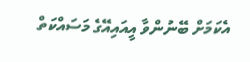އެކަމަށް ބޭނުންވާ އީއައިއޭގެ މަސައްކަތް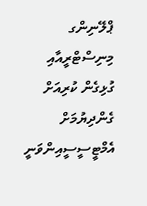ޕްލޭނިންގ މިނިސްޓްރީއާއި ގުޅިގެން ކުރިއަށް ގެންދިޔުމަށް އެމްޓީސީސީއިންވަނީ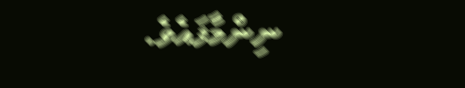ނިންމާފައެވެ.